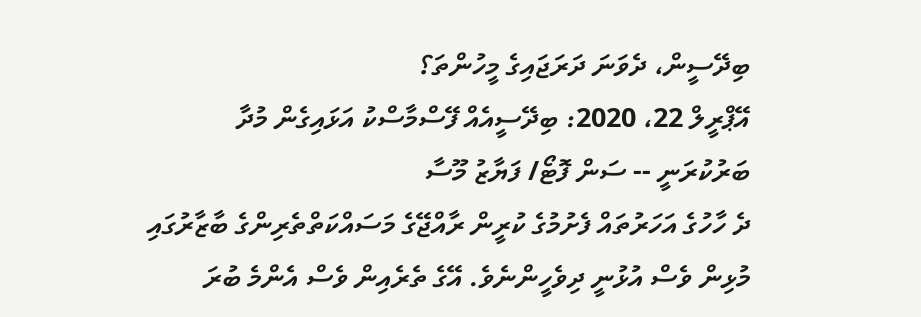ބިދޭސީން، ދެވަނަ ދަރަޖައިގެ މީހުންތަ؟
އޭޕްރީލް 22، 2020: ބިދޭސީއެއް ފޭސްމާސްކު އަޅައިގެން މުދާ ބަރުކުރަނީ -- ސަން ފޮޓޯ/ ފަޔާޒު މޫސާ
ދެ ހާހުގެ އަހަރުތައް ފެށުމުގެ ކުރީން ރާއްޖޭގެ މަސައްކަތްތެރިންގެ ބާޒާރުގައި މުޅިން ވެސް އުޅުނީ ދިވެހީންނެވެ. އޭގެ ތެރެއިން ވެސް އެންމެ ބުރަ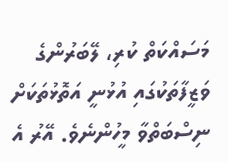މަސައްކަތް ކުރި، ލޭބަރުންގެ ވަޒީފާތަކުގައި އުޅުނީ އަތޮޅުތަކަށް ނިސްބަތްވާ މީހުންނެވެ. އޭރު އެ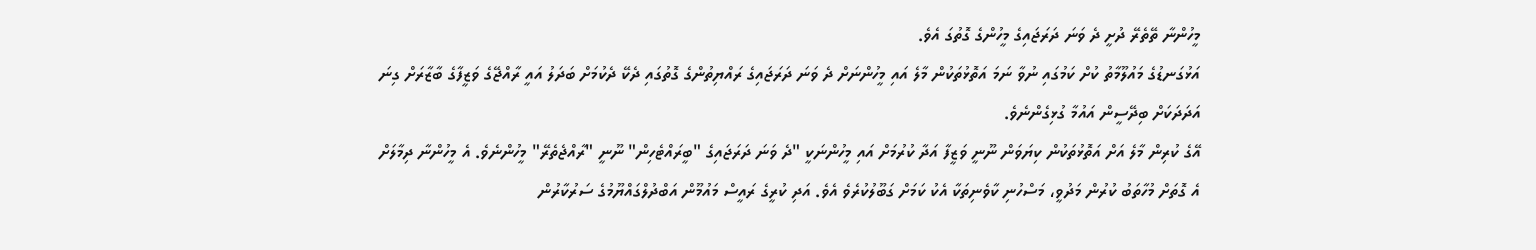މީހުންނާ ތޭތެރޭ ދުށީ ދެ ވަނަ ދަރަޖައިގެ މީހުންގެ ގޮތުގަ އެވެ.
އަޅުގަނޑުގެ މައުލޫމާތު ކުށް ކަމުގައި ނުވާ ނަމަ އަތޮޅުތަކުން މާލެ އައި މީހުންނަށް ދެ ވަނަ ދަރަޖައިގެ ރައްޔިތުންގެ ގޮތުގައި ދެކޭ ދެކުމަށް ބަދަލު އައީ ރާއްޖޭގެ ވަޒީފާގެ ބާޒާރަށް ގިނަ އަދަދަކަށް ބިދޭސީން އައުމާ ގުޅިގެންނެވެ.
އޭގެ ކުރިން މާލެ އަށް އަތޮޅުތަކުން ކިޔަވަން ނޫނީ ވަޒީފާ އަދާ ކުރުމަށް އައި މީހުންނަކީ "ދެ ވަނަ ދަރަޖައިގެ "ބީރައްޓެހިން" ނޫނީ "ރާއްޖެތެރޭ" މީހުންނެވެ. އެ މީހުންނާ ދިމާލަށް އެ ގޮތަށް މުހާތަބު ކުރުން މަދުވީ، މަސްހުނި ކާވެނިތަކާ އެކު ކަމަށް ގަބޫލުކުރެވެ އެވެ. އަދި ކުރީގެ ރައީސް މައުމޫން އަބްދުލްގައްޔޫމުގެ ސަރުކާރުން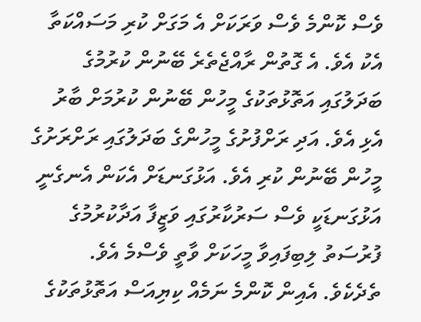ވެސް ކޮންމެ ވެސް ވަރަކަށް އެ މަގަށް ކުރި މަސައްކަތާ އެކު އެވެ. އެ ގޮތުން ރާއްޖެތެރެ ބޭނުން ކުރުމުގެ ބަދަލުގައި އަތޮޅުތަކުގެ މީހުން ބޭނުން ކުރުމަށް ބާރު އެޅި އެވެ. އަދި ރަށްފުށުގެ މީހުންގެ ބަދަލުގައި ރަށްރަށުގެ މީހުން ބޭނުން ކުރި އެވެ. އަޅުގަނޑަށް އެކަން އެނގެނީ އަޅުގަނޑަކީ ވެސް ސަރުކާރުގައި ވަޒީފާ އަދާކުރުމުގެ ފުރުސަތު ލިބިފައިވާ މީހަކަށް ވާތީ ވެސްމެ އެވެ.
ތެދެކެވެ. އެއިން ކޮންމެ ނަމެއް ކިޔިއަސް އަތޮޅުތަކުގެ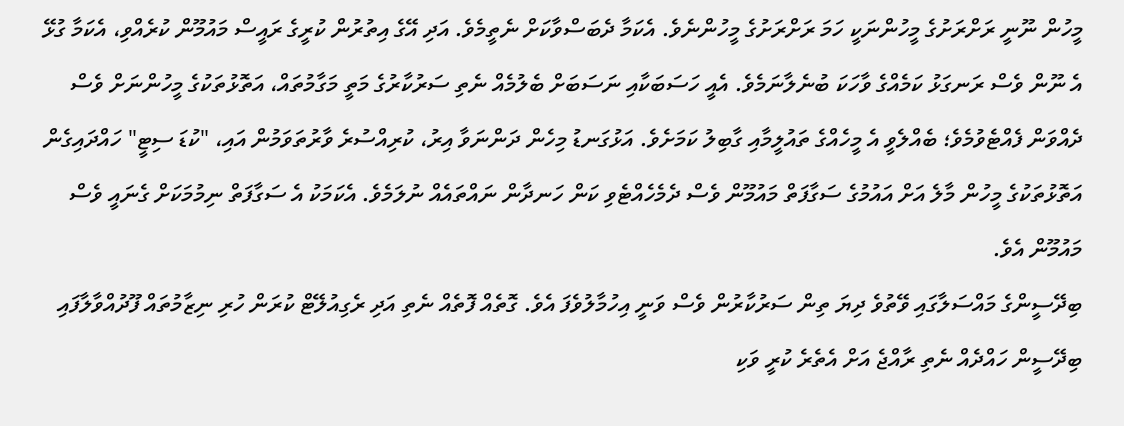މީހުން ނޫނީ ރަށްރަށުގެ މީހުންނަކީ ހަމަ ރަށްރަށުގެ މީހުންނެވެ. އެކަމާ ދެބަސްވާކަށް ނެތީމެވެ. އަދި އޭގެ އިތުރުން ކުރީގެ ރައީސް މައުމޫން ކުރެއްވި، އެކަމާ ގުޅޭ އެ ނޫން ވެސް ރަނގަޅު ކަމެއްގެ ވާހަކަ ބުނެލާނަމެވެ. އެއީ ހަސަބަކާއި ނަސަބަށް ބެލުމެއް ނެތި ސަރުކާރުގެ މަތީ މަގާމުތައް، އަތޮޅުތަކުގެ މީހުންނަށް ވެސް ދެއްވަން ފެއްޓެވުމެވެ؛ ބެއްލެވީ އެ މީހެއްގެ ތައުލީމާއި ގާބިލު ކަމަށެވެ. އަޅުގަނޑު މިހެން ދަންނަވާ އިރު، ކުރިއްސުރެ ވާރުތަވަމުން އައި، "ކުޑަ ސިޓީ" ހައްދައިގެން އަތޮޅުތަކުގެ މީހުން މާލެ އަށް އައުމުގެ ސަގާފަތް މައުމޫން ވެސް ދެމެހެއްޓެވި ކަން ހަނދާން ނައްތައެއް ނުލަމެވެ. އެކަމަކު އެ ސަގާފަތް ނިމުމަކަށް ގެނައީ ވެސް މައުމޫން އެވެ.
ބިދޭސީންގެ މައްސަލާގައި ވޭތުވެ ދިޔަ ތިން ސަރުކާރުން ވެސް ވަނީ އިހުމާލުވެފަ އެވެ. ގޮތެއް ފޮތެއް ނެތި އަދި ރެގިއުލޭޓް ކުރަން ހުރި ނިޒާމުތައް ފޫދުއްވާލާފައި ބިދޭސީން ހައްދެއް ނެތި ރާއްޖެ އަށް އެތެރެ ކުރީ ވަކި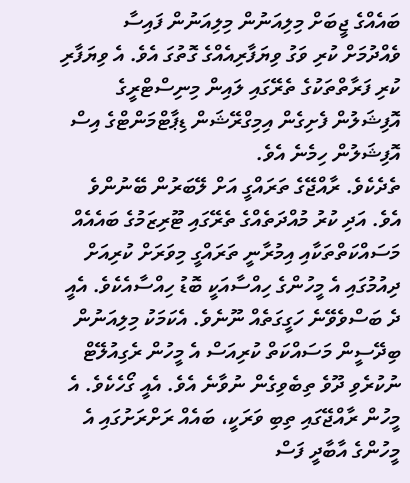ބައެއްގެ ޖީބަށް މިލިއަނުން މިލިއަނުން ފައިސާ ވެއްދުމަށް ކުރި ވަގު ވިޔަފާރިއެއްގެ ގޮތުގަ އެވެ. އެ ވިޔަފާރި ކުރި ފަރާތްތަކުގެ ތެރޭގައި ލައިން މިނިސްޓްރީގެ އޮފިޝަލުން ފެށިގެން އިމިގްރޭޝަން ޑިޕާޓްމަންޓްގެ އިސް އޮފިޝަލުން ހިމެނެ އެވެ.
ތެދެކެވެ. ރާއްޖޭގެ ތަރައްގީ އަށް ލޭބަރުން ބޭނުންވެ އެވެ. އަދި ކުރު މުއްދަތެއްގެ ތެރޭގައި ޓޫރިޒަމުގެ ބައެއެއް މަސައްކަތްތަކާއި އިމުރާނީ ތަރައްގީ މިވަރަށް ކުރިއަށް ދިއުމުގައި އެ މީހުންގެ ހިއްސާއަކީ ބޮޑު ހިއްސާއެކެވެ. އެއީ ދެ ބަސްވެވޭނެ ހަގީގަތެއް ނޫނެވެ. އެކަމަކު މިލިއަނުން ބިދޭސީން މަސައްކަތް ކުރިއަސް އެ މީހުން ރެގިއުލޭޓް ނުކުރެވި ދޫވެ ތިބެވިގެން ނުވާނެ އެވެ. އެއީ ގޯހެކެވެ. އެ މީހުން ރާއްޖޭގައި ތިބި ވަރަކީ، ބައެއް ރަށްރަށުގައި އެ މީހުންގެ އާބާދީ ފަސް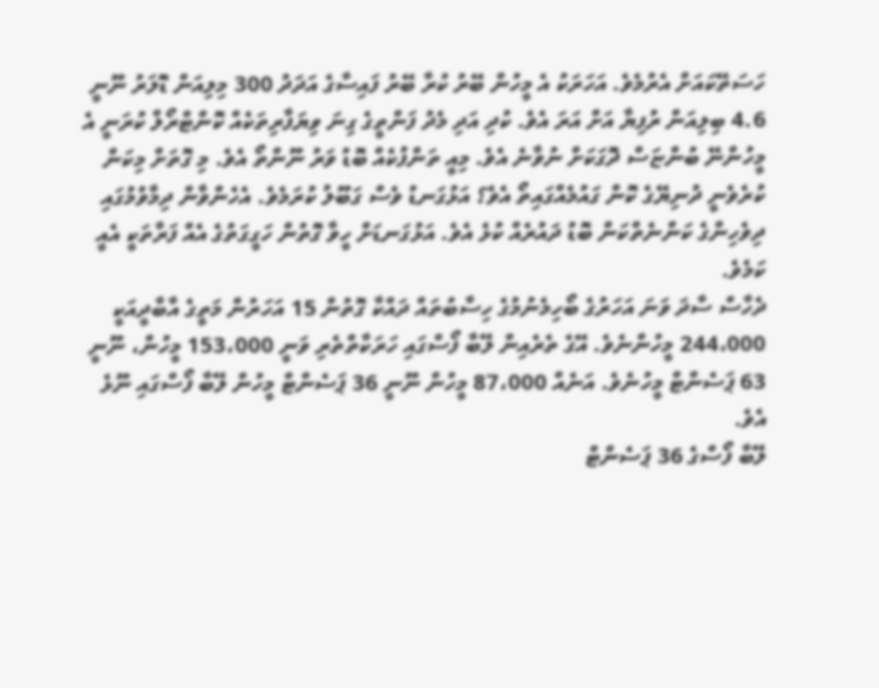ހަސަތޭކައަށް އެރުމެވެ. އަހަރަކު އެ މީހުން ބޭރު ކުރާ ބޭރު ފައިސާގެ އަދަދު 300 މިލިއަން ޑޮލަރު ނޫނީ 4.6 ބިލިއަން ރުފިޔާ އަށް އަރަ އެވެ. ކުދި އަދި މެދު ފަންތީގެ ގިނަ ވިޔަފާރިތަކެއް ކޮންޓްރޯލް ކުރަނީ އެ މީހުންނޭ ބުންޏަސް ދޮގަކަށް ނުވާނެ އެވެ. މިއީ ތަންފުކެއް ބޮޑު ވަރު ނޫންތޯ އެވެ. މި ގޮތަށް މިކަން ކުރެވެނީ ދުނިޔޭގެ ކޮން ގައުމެއްގައިތޯ އެވެ؟ އަޅުގަނޑު ވެސް ގަބޫލު ކުރަމެވެ. އެހެންވާން ދިމާވުމުގައި ދިވެހިންގެ ކަންނެތްކަން ބޮޑު ދައުރެއް ކުޅެ އެވެ. އަޅުގަނޑަށް ހީވާ ގޮތުން ހަގީގަތުގެ އެއް ފަރާތަކީ އެއީ ކަމެވެ.
ދެހާސް ސާދަ ވަނަ އަހަރުގެ ބޯހިމެނުމުގެ ހިސާބުތައް ދައްކާ ގޮތުން 15 އަހަރުން މަތީގެ އާބާދީއަކީ 244،000 މީހުންނެވެ. އޭގެ ތެރެއިން ލޭބާ ފޯސްގައި ހަރަކާތްތެރި ވަނީ 153،000 މީހުން، ނޫނީ 63 ޕަސެންޓް މީހުނެވެ. އަނެއް 87،000 މީހުން ނޫނީ 36 ޕަސެންޓް މީހުން ލޭބާ ފޯސްގައި ނޫޅެ އެވެ.
ލޭބާ ފޯސްގެ 36 ޕަސެންޓް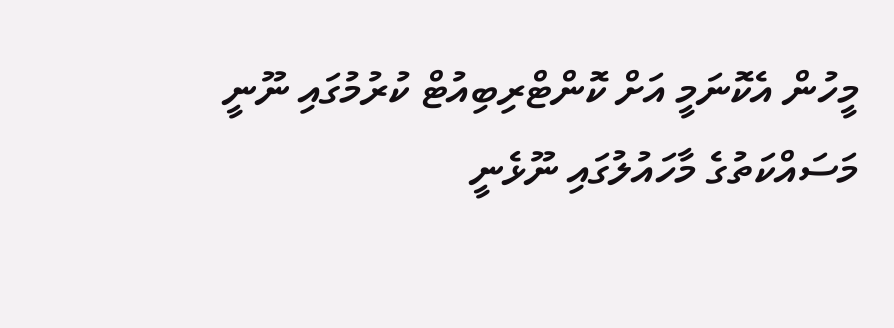މީހުން އެކޮނަމީ އަށް ކޮންޓްރިބިއުޓް ކުރުމުގައި ނޫނީ މަސައްކަތުގެ މާހައުލުގައި ނޫޅެނީ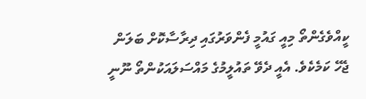ކީއްވެގެންތޯ މިއީ ގައުމީ ފެންވަރުގައި ދިރާސާކޮށް ބަލަން ޖެހޭ ކަމެކެވެ. އެއީ ދެވޭ ތައުލީމުގެ މައްސަލައަކުންތޯ ނޫނީ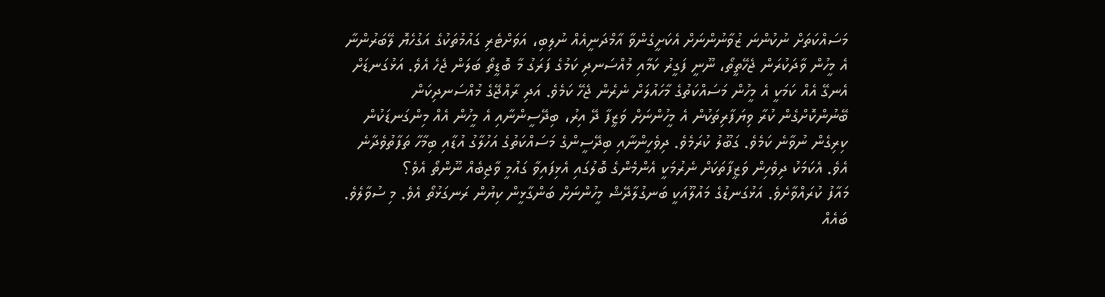މަސައްކަތަށް ނުކުންނަ ޒުވާނުންނަށް އެކަށީގެންވާ އާމްދަނީއެއް ނުލިބި، އަވަށްޓެރި ގައުމުތަކުގެ އަގުހެޔޮ ލޭބަރުންނާ އެ މީހުން ވާދަކުރަން ޖެހޭތީތޯ، ނޫނީ ފަގީރު ކަމާއި މުއްސަނދި ކަމުގެ ފަރަގު މާ ބޮޑީތޯ ބަލަން ޖެހެ އެވެ. އަޅުގަނޑަށް އެނގޭ އެއް ކަމަކީ އެ މީހުން މަސައްކަތުގެ މާހައުލަށް ނެރެން ޖެހޭ ކަމެވެ. އަދި ރާއްޖޭގެ މުއްސަނދިކަން ބޭނުންކޮށްގެން ކުރާ ވިޔަފާރިތަކުން އެ މީހުންނަށް ވަޒީފާ ދޭ އިރު، ބިދޭސީންނާއި އެ މީހުން އެއް މިންގަނޑަކުން ކިރިގެން ނުވާނެ ކަމެވެ. ގަބޫލު ކުރަމެވެ. ދިވެހީންނާއި ބިދޭސީންގެ މަސައްކަތުގެ އަހުލާގު އުޑާއި ބިމާހާ ތަފާތުވެދާނެ އެވެ. އެކަމަކު ދިވެހިން ވަޒީފާތަކަށް ނެރުމަކީ އެންމެންގެ ބޮލުގައި އެޅިފައިވާ ގައުމީ ވާޖިބެއް ނޫންތޯ އެވެ؟
މައާފު ކުރައްވާށެވެ. އަޅުގަނޑުގެ މައުލޫއަކީ ބަނގުލާދޭޝް މީހުންނަށް ބަންގާޅީން ކިޔުން ރަނގަޅުތޯ އެވެ. މި ސުވާލެވެ. ބައެއް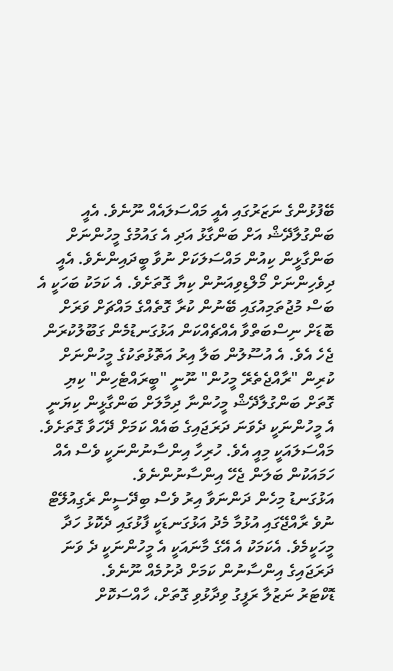ބޭފުޅުންގެ ނަޒަރުގައި އެއީ މައްސަލައެއް ނޫނެވެ. އެއީ ބަންގުލާދޭޝް އަށް ބަންގާޅު އަދި އެ ގައުމުގެ މީހުންނަށް ބަންގާޅީން ކިއުން މައްސަލަކަށް ނުވާ ބީދައިންނެވެ. އެއީ ދިވެހިންނަށް މޯލްޑިވިއަނުން ކިޔާ ގޮތަށެވެ. އެ ކަމަކު ބަހަކީ އެ ބަސް މުޖުތަމިއުގައި ބޭނުން ކުރާ ގޮތެއްގެ މައްޗަށް ވަރަށް ބޮޑަށް ނިސްބަތްވާ އެއްޗެއްކަން އަޅުގަނޑުމެން ގަބޫލުކުރަން ޖެހެ އެވެ. އެ އުސޫލުން ބަލާ އިރު އަތޮޅުތަކުގެ މީހުންނަށް ކުރިން "ރާއްޖެތެރޭ މީހުން" ނޫނީ "ބީރައްޓެހިން" ކިޔި ގޮތަށް ބަންގުލާދޭޝް މީހުންނާ ދިމާލަށް ބަންގާޅީން ކިޔަނީ އެ މީހުންނަކީ ދެވަނަ ދަރަޖައިގެ ބައެއް ކަމަށް ދޭހަވާ ގޮތަށެވެ. މައްސަލައަކީ މިއީ އެވެ. ހުރިހާ އިންސާނުންނަކީ ވެސް އެއް ހަމައަކުން ބަލަން ޖެހޭ އިންސާނުންނެވެ.
އަޅުގަނޑު މިހެން ދަންނަވާ އިރު ވެސް ބިދޭސީން ރެގިއުލޭޓް ނުވެ ރާއްޖޭގައި އުޅުމާ މެދު އަޅުގަނޑަކީ ފާޅުގައި ދެކޮޅު ހަދާ މީހަކީމެވެ. އެކަމަކު އެ އޭގެ މާނައަކީ އެ މީހުންނަކީ ދެ ވަނަ ދަރަޖައިގެ އިންސާނުން ކަމަށް ދުށުމެއް ނޫނެވެ.
ޑޮކްޓަރު ނަޒުލާ ރަފީގު ވިދާޅުވި ގޮތަށް، ހާއްސަކޮށް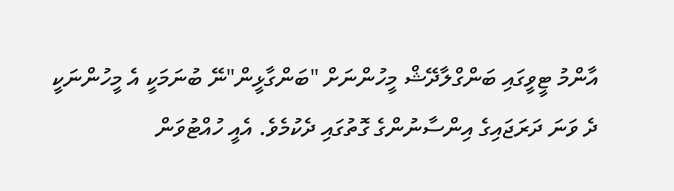އާންމު ޓީވީގައި ބަންގްލާދޭޝް މީހުންނަށް "ބަންގާޅީން"ނޭ ބުނަމަކީ އެ މީހުންނަކީ ދެ ވަނަ ދަރަޖައިގެ އިންސާނުންގެ ގޮތުގައި ދެކުމެވެ. އެއީ ހުއްޓުވަން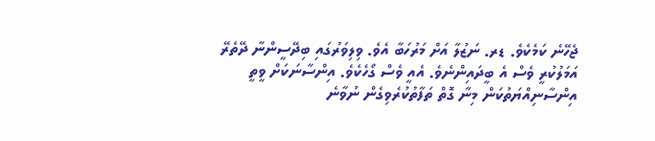ޖެހޭނެ ކަމެކެވެ. ޑރ. ނަޒުލާ އަށް މަރުހަބާ އެވެ. ވިލިވަރުގައި ބިދޭސީންނާ ދޭތެރޭ އަމަލުކުރީ ވެސް އެ ބީދައިންނެވެ. އެއީ ވެސް ގޯހެކެވެ. އިންސާނަކަށް ވީތީ އިންސާނިއްޔަތުކަން މިނާ ގޮތް ތަފާތުކުރެވިގެން ނުވާނެ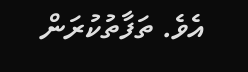އެވެ. ތަފާތުކުރަން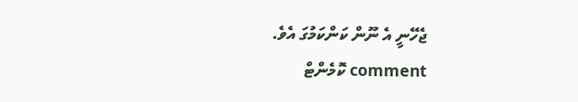ޖެހޭނީ އެ ނޫން ކަންކަމުގަ އެވެ.
comment ކޮމެންޓް